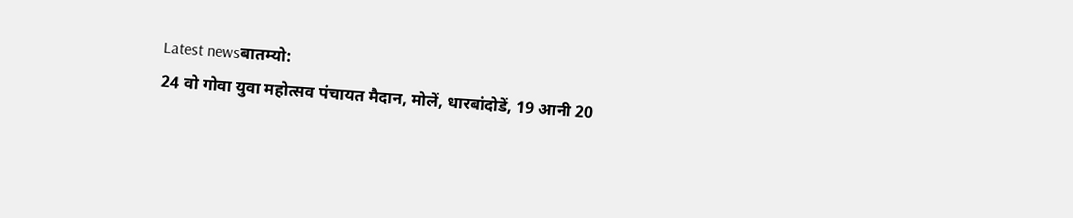Latest newsबातम्यो:
24 वो गोवा युवा महोत्सव पंचायत मैदान, मोलें, धारबांदोडें, 19 आनी 20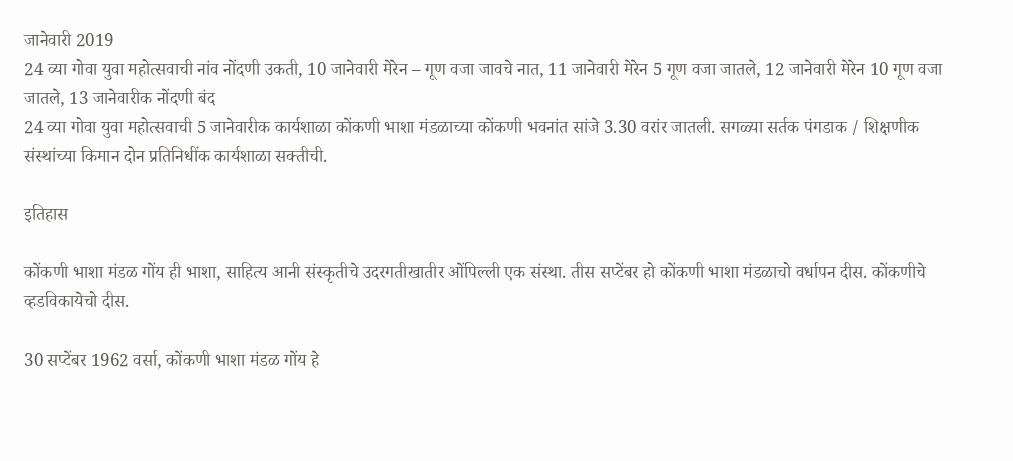जानेवारी 2019
24 व्या गोवा युवा महोत्सवाची नांव नोंदणी उकती, 10 जानेवारी मेरेन – गूण वजा जावचे नात, 11 जानेवारी मेरेन 5 गूण वजा जातले, 12 जानेवारी मेरेन 10 गूण वजा जातले, 13 जानेवारीक नोंदणी बंद
24 व्या गोवा युवा महोत्सवाची 5 जानेवारीक कार्यशाळा कोंकणी भाशा मंडळाच्या कोंकणी भवनांत सांजे 3.30 वरांर जातली. सगळ्या सर्तक पंगडाक / शिक्षणीक संस्थांच्या किमान दोन प्रतिनिधींक कार्यशाळा सक्तीची.

इतिहास

कोंकणी भाशा मंडळ गोंय ही भाशा, साहित्य आनी संस्कृतीचे उदरगतीखातीर ओंपिल्ली एक संस्था. तीस सप्टेंबर हो कोंकणी भाशा मंडळाचो वर्धापन दीस. कोंकणीचे व्हडविकायेचो दीस.

30 सप्टेंबर 1962 वर्सा, कोंकणी भाशा मंडळ गोंय हे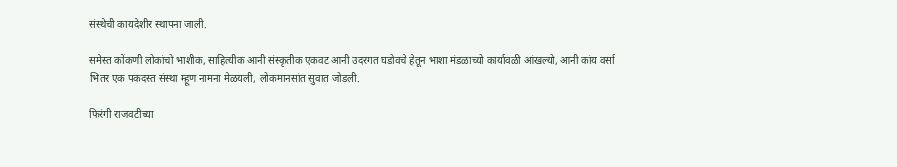संस्थेची कायदेशीर स्थापना जाली.

समेस्त कोंकणी लोकांचो भाशीक, साहित्यीक आनी संस्कृतीक एकवट आनी उदरगत घडोवचे हेतून भाशा मंडळाच्यो कार्यावळी आंखल्यो, आनी कांय वर्सा भितर एक पकदस्त संस्था म्हूण नामना मेळयली, लोकमानसांत सुवात जोडली.

फिरंगी राजवटीच्या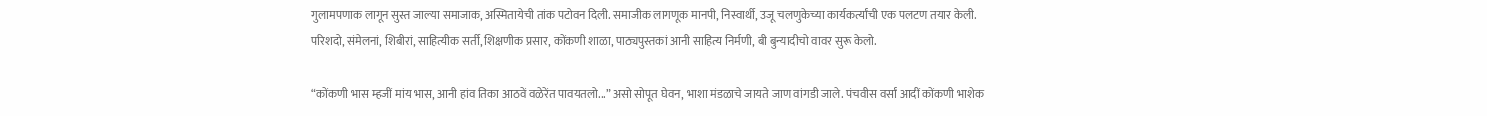गुलामपणाक लागून सुस्त जाल्या समाजाक, अस्मितायेची तांक पटोवन दिली. समाजीक लागणूक मानपी, निस्वार्थी, उजू चलणुकेच्या कार्यकर्त्यांची एक पलटण तयार केली. परिशदो, संमेलनां, शिबीरां, साहित्यीक सर्ती, शिक्षणीक प्रसार, कोंकणी शाळा, पाठ्यपुस्तकां आनी साहित्य निर्मणी, बी बुन्यादीचो वावर सुरू केलो.

“कोंकणी भास म्हजीं मांय भास, आनी हांव तिका आठवें वळेरेंत पावयतलो...” असो सोपूत घेवन, भाशा मंडळाचे जायते जाण वांगडी जाले. पंचवीस वर्सां आदीं कोंकणी भाशेक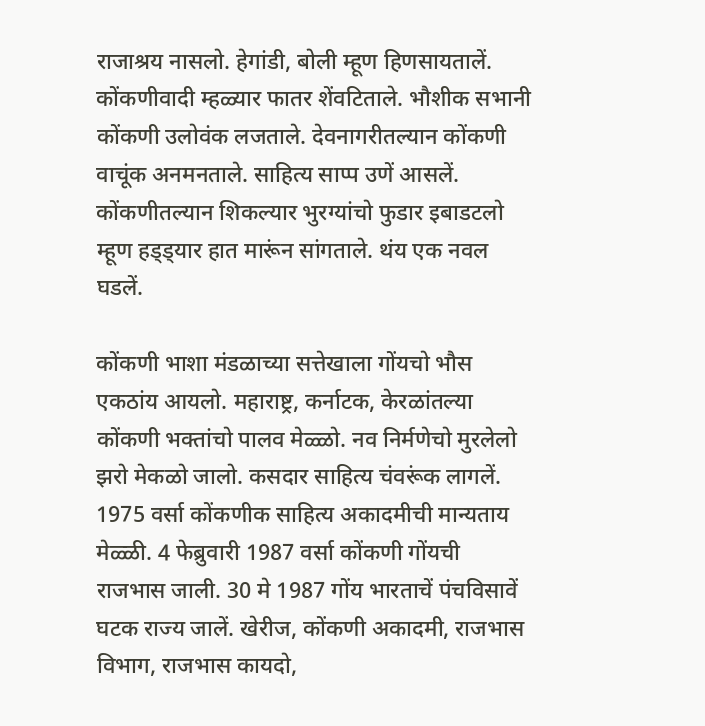राजाश्रय नासलो. हेगांडी, बोली म्हूण हिणसायतालें. कोंकणीवादी म्हळ्यार फातर शेंवटिताले. भौशीक सभानी कोंकणी उलोवंक लजताले. देवनागरीतल्यान कोंकणी वाचूंक अनमनताले. साहित्य साप्प उणें आसलें. कोंकणीतल्यान शिकल्यार भुरग्यांचो फुडार इबाडटलो म्हूण हड्ड्यार हात मारूंन सांगताले. थंय एक नवल घडलें.

कोंकणी भाशा मंडळाच्या सत्तेखाला गोंयचो भौस एकठांय आयलो. महाराष्ट्र, कर्नाटक, केरळांतल्या कोंकणी भक्तांचो पालव मेळ्ळो. नव निर्मणेचो मुरलेलो झरो मेकळो जालो. कसदार साहित्य चंवरूंक लागलें. 1975 वर्सा कोंकणीक साहित्य अकादमीची मान्यताय मेळ्ळी. 4 फेब्रुवारी 1987 वर्सा कोंकणी गोंयची राजभास जाली. 30 मे 1987 गोंय भारताचें पंचविसावें घटक राज्य जालें. खेरीज, कोंकणी अकादमी, राजभास विभाग, राजभास कायदो,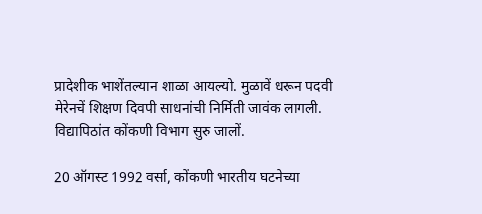प्रादेशीक भाशेंतल्यान शाळा आयल्यो. मुळावें धरून पदवी मेरेनचें शिक्षण दिवपी साधनांची निर्मिती जावंक लागली. विद्यापिठांत कोंकणी विभाग सुरु जालों.

20 ऑगस्ट 1992 वर्सा, कोंकणी भारतीय घटनेच्या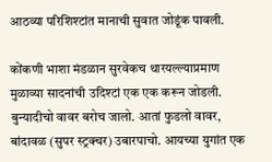आठव्या परिशिश्टांत मानाची सुवात जोडूंक पावली.

कोंकणी भाशा मंडळान सुरवेकच थारयल्ल्याप्रमाण मुळाव्या सादनांची उदिश्टां एक एक करून जोडली. बुन्यादीचो वावर बरोच जालो. आतां फुडलो वावर, बांदावळ (सुपर स्ट्रक्चर) उबारपाचो. आयच्या युगांत एक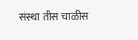संस्था तीस चाळीस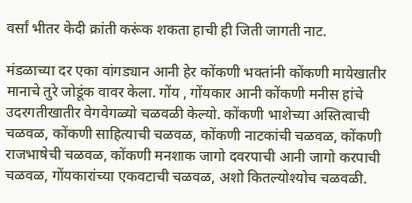वर्सां भीतर केदी क्रांती करूंक शकता हाची ही जिती जागती नाट.

मंडळाच्या दर एका वांगड्यान आनी हेर कोंकणी भक्तांनी कोंकणी मायेखातीर मानाचे तुरे जोडूंक वावर केला. गोंय , गोंयकार आनी कोंकणी मनीस हांचे उदरगतीखातीर वेगवेगळ्यो चळवळी केल्यो. कोंकणी भाशेच्या अस्तित्वाची चळवळ, कोंकणी साहित्याची चळवळ, कोंकणी नाटकांची चळवळ, कोंकणी राजभाषेची चळवळ, कोंकणी मनशाक जागो दवरपाची आनी जागो करपाची चळवळ, गोंयकारांच्या एकवटाची चळवळ, अशो कितल्योश्योच चळवळी.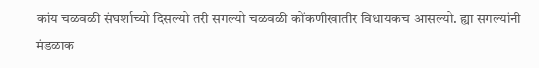कांय चळवळी संघर्शाच्यो दिसल्यो तरी सगल्यो चळवळी कोंकणीखातीर विधायकच आसल्यो. ह्या सगल्यांनी मंडळाक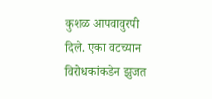कुशळ आपवावुरपी दिले. एका वटच्यान विरोधकांकडेन झुजत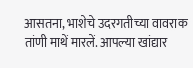आसतना, भाशेचे उदरगतीच्या वावराक तांणी माथें मारलें. आपल्या खांद्यार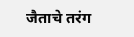जैताचे तरंग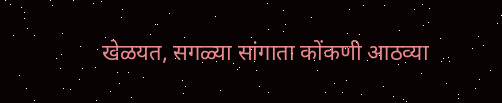खेळयत, सगळ्या सांगाता कोंकणी आठव्या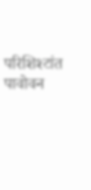परिशिश्टांत पावोवन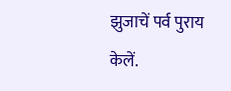झुजाचें पर्व पुराय केलें.